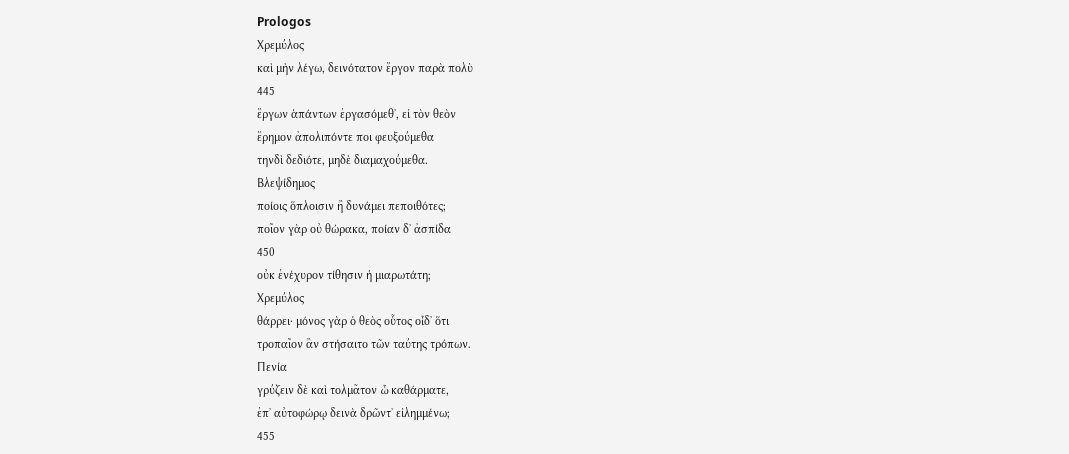Prologos
Χρεμύλος
καὶ μὴν λέγω, δεινότατον ἔργον παρὰ πολὺ
445
ἔργων ἁπάντων ἐργασόμεθʼ, εἰ τὸν θεὸν
ἔρημον ἀπολιπόντε ποι φευξούμεθα
τηνδὶ δεδιότε, μηδὲ διαμαχούμεθα.
Βλεψίδημος
ποίοις ὅπλοισιν ἢ δυνάμει πεποιθότες;
ποῖον γὰρ οὐ θώρακα, ποίαν δʼ ἀσπίδα
450
οὐκ ἐνέχυρον τίθησιν ἡ μιαρωτάτη;
Χρεμύλος
θάρρει· μόνος γὰρ ὁ θεὸς οὗτος οἶδʼ ὅτι
τροπαῖον ἂν στήσαιτο τῶν ταύτης τρόπων.
Πενία
γρύζειν δὲ καὶ τολμᾶτον ὦ καθάρματε,
ἐπʼ αὐτοφώρῳ δεινὰ δρῶντʼ εἰλημμένω;
455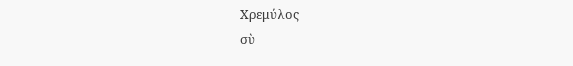Χρεμύλος
σὺ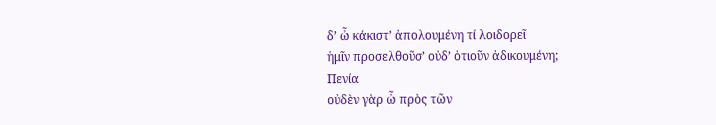δʼ ὦ κάκιστʼ ἀπολουμένη τί λοιδορεῖ
ἡμῖν προσελθοῦσʼ οὐδʼ ὁτιοῦν ἀδικουμένη;
Πενία
οὐδὲν γὰρ ὦ πρὸς τῶν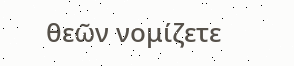θεῶν νομίζετε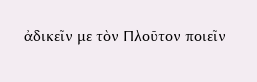ἀδικεῖν με τὸν Πλοῦτον ποιεῖν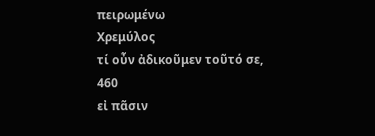πειρωμένω
Χρεμύλος
τί οὖν ἀδικοῦμεν τοῦτό σε,
460
εἰ πᾶσιν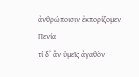ἀνθρώποισιν ἐκπορίζομεν
Πενία
τί δʼ ἂν ὑμεῖς ἀγαθὸν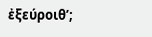ἐξεύροιθʼ;